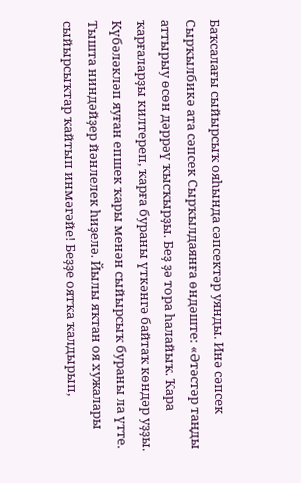Баҡсалағы сыйырсыҡ ояһында сәпсектәр уянды. Инә сәпсек Сырҡылбикә ата сәпсек Сырҡылдаянға өндәште: «Әтәстәр таңды аттырыу өсөн дәррәү ҡысҡырҙы. Беҙ ҙә тора һалайыҡ. Ҡара ҡарғаларҙы килтереп, ҡарға бураны үткәнгә байтаҡ көндәр уҙҙы.
Күбәләкләп яуған епшек ҡары менән сыйырсыҡ бураны ла үтте. Тышта ниндәйҙер йәнлелек һиҙелә. Йылы яҡтан оя хужалары сыйырсыҡтар ҡайтып инмәгәйе! Беҙҙе оятҡа ҡалдырып,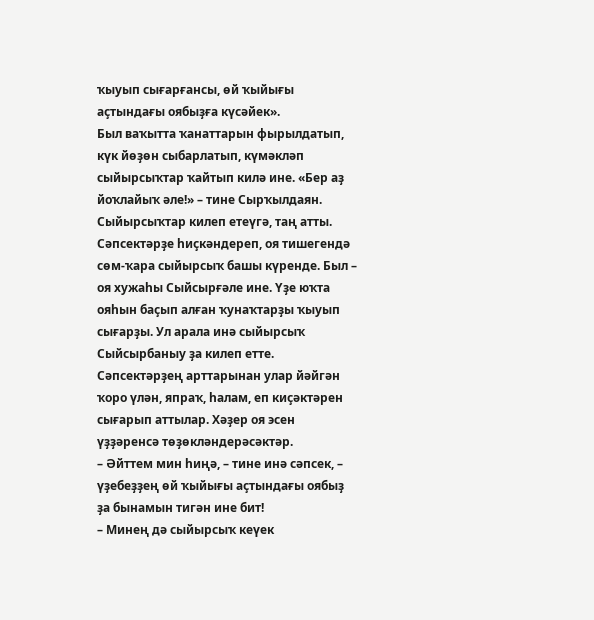ҡыуып сығарғансы, өй ҡыйығы аҫтындағы оябыҙға күсәйек».
Был ваҡытта ҡанаттарын фырылдатып, күк йөҙөн сыбарлатып, күмәкләп сыйырсыҡтар ҡайтып килә ине. «Бер аҙ йоҡлайыҡ әле!» – тине Сырҡылдаян. Сыйырсыҡтар килеп етеүгә, таң атты. Сәпсектәрҙе һиҫкәндереп, оя тишегендә сөм-ҡара сыйырсыҡ башы күренде. Был – оя хужаһы Сыйсырғәле ине. Үҙе юҡта ояһын баҫып алған ҡунаҡтарҙы ҡыуып сығарҙы. Ул арала инә сыйырсыҡ Сыйсырбаныу ҙа килеп етте. Сәпсектәрҙең арттарынан улар йәйгән ҡоро үлән, япраҡ, һалам, еп киҫәктәрен сығарып аттылар. Хәҙер оя эсен үҙҙәренсә төҙөкләндерәсәктәр.
– Әйттем мин һиңә, – тине инә сәпсек, – үҙебеҙҙең өй ҡыйығы аҫтындағы оябыҙ ҙа бынамын тигән ине бит!
– Минең дә сыйырсыҡ кеүек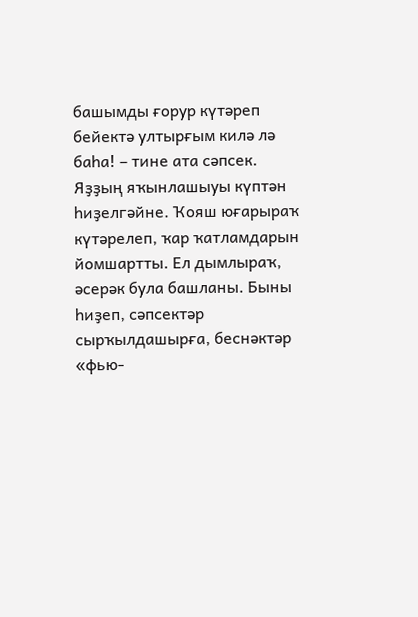башымды ғорур күтәреп бейектә ултырғым килә лә баһа! – тине ата сәпсек.
Яҙҙың яҡынлашыуы күптән һиҙелгәйне. Ҡояш юғарыраҡ күтәрелеп, ҡар ҡатламдарын йомшартты. Ел дымлыраҡ, әсерәк була башланы. Быны һиҙеп, сәпсектәр сырҡылдашырға, беснәктәр «фью-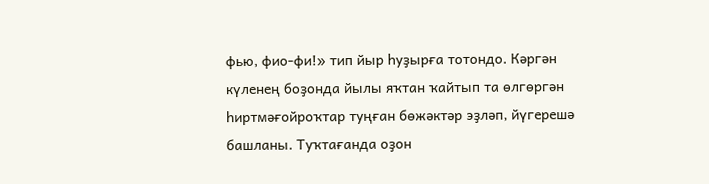фью, фио-фи!» тип йыр һуҙырға тотондо. Кәргән күленең боҙонда йылы яҡтан ҡайтып та өлгөргән һиртмәғойроҡтар туңған бөжәктәр эҙләп, йүгерешә башланы. Туҡтағанда оҙон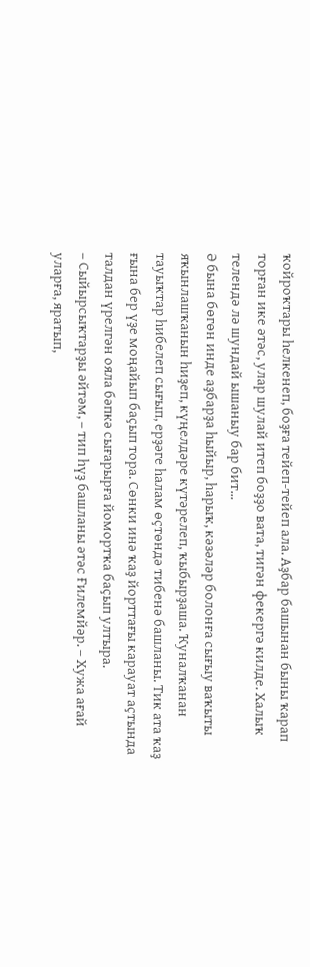ҡойроҡтары һелкенеп, боҙға тейеп-тейеп ала. Аҙбар башынан быны ҡарап торған ике әтәс, улар шулай итеп боҙҙо вата, тигән фекергә килде. Халыҡ телендә лә шундай ышаныу бар бит...
Ә бына бөгөн инде аҙбарҙа һыйыр, һарыҡ, кәзәләр болонға сығыу ваҡыты яҡынлашҡанын һиҙеп, күңелдәре күтәрелеп, ҡыбырҙаша. Ҡуналҡанан тауыҡтар һибелеп сығып, ерҙәге һалам өҫтөндә тибенә башланы. Тик ата ҡаҙ ғына бер үҙе моңайып баҫып тора. Сөнки инә ҡаҙ йорттағы карауат аҫтында талдан үрелгән ояла бәпкә сығарырға йомортҡа баҫып ултыра.
– Сыйырсыҡтарҙы әйтәм, – тип һүҙ башланы әтәс Ғилемйәр. – Хужа ағай уларға, яратып,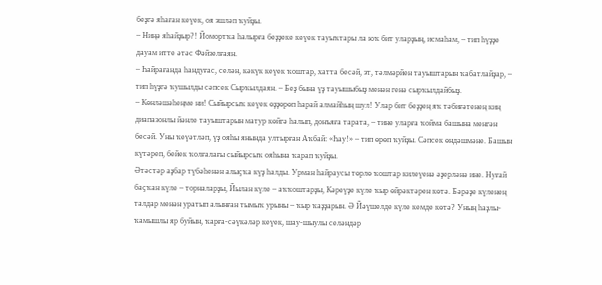беҙгә яһаған кеүек, оя эшләп ҡуйҙы.
– Ниңә яһайҙыр?! Йомортҡа һалырға беҙҙеке кеүек тауыҡтары ла юҡ бит уларҙың, исмаһам, – тип һүҙҙе дауам итте әтәс Фәйзелғаян.
– Һайрағанда һандуғас, селән, кәкүк кеүек ҡоштар, хатта бесәй, эт, тәлмәрйен тауыштарын ҡабатлайҙар, – тип һүҙгә ҡушылды сәпсек Сырҡылдаян. – Беҙ бына үҙ тауышыбыҙ менән генә сырҡылдайбыҙ.
– Көнләшәһеңме ни! Сыйырсыҡ кеүек өҙҙөрөп һарай алмайһың шул! Улар бит беҙҙең яҡ тәбиғәтенең киң диапазонлы йәнле тауыштарын матур көйгә һалып, донъяға тарата, – тине уларға ҡойма башына менгән бесәй. Уны ҡеүәтләп, үҙ ояһы янында ултырған Аҡбай: «Һау!» – тип өрөп ҡуйҙы. Сәпсек өндәшмәне. Башын күтәреп, бейек ҡолғалағы сыйырсыҡ ояһына ҡарап ҡуйҙы.
Әтәстәр аҙбар түбәһенән алыҫҡа күҙ һалды. Урман һайраусы төрлө ҡоштар килеүенә әҙерләнә ине. Нуғай баҫҡан күле – торналарҙы, Йылан күле – аҡҡоштарҙы, Кәреүҙе күле ҡыр өйрәктәрен көтә. Бәрәҙе күленең талдар менән уратып алынған тымыҡ урыны – ҡыр ҡаҙҙарын. Ә Йәүшелде күле кемде көтә? Уның һаҙлы-ҡамышлы яр буйын, ҡарға-сәүкәләр кеүек, шау-шыулы селәндәр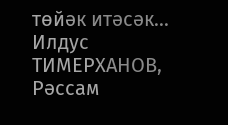төйәк итәсәк...
Илдус ТИМЕРХАНОВ,
Рәссам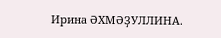Ирина ӘХМӘҘУЛЛИНА.